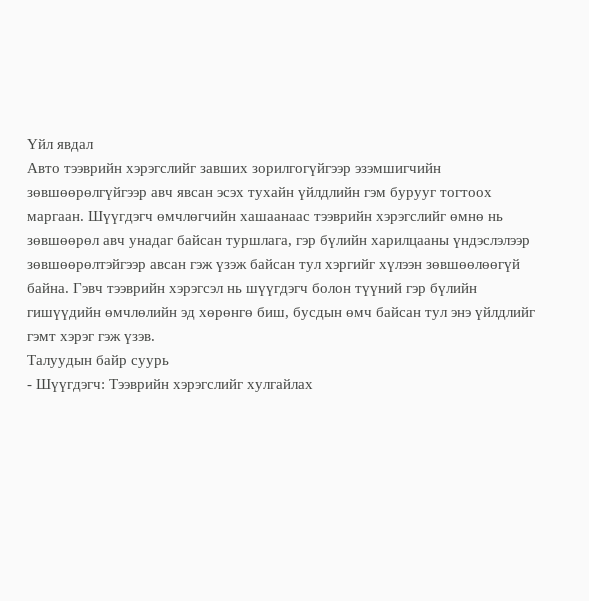Үйл явдал
Авто тээврийн хэрэгслийг завших зорилгогүйгээр эзэмшигчийн зөвшөөрөлгүйгээр авч явсан эсэх тухайн үйлдлийн гэм бурууг тогтоох маргаан. Шүүгдэгч өмчлөгчийн хашаанаас тээврийн хэрэгслийг өмнө нь зөвшөөрөл авч унадаг байсан туршлага, гэр бүлийн харилцааны үндэслэлээр зөвшөөрөлтэйгээр авсан гэж үзэж байсан тул хэргийг хүлээн зөвшөөлөөгүй байна. Гэвч тээврийн хэрэгсэл нь шүүгдэгч болон түүний гэр бүлийн гишүүдийн өмчлөлийн эд хөрөнгө биш, бусдын өмч байсан тул энэ үйлдлийг гэмт хэрэг гэж үзэв.
Талуудын байр суурь
- Шүүгдэгч: Тээврийн хэрэгслийг хулгайлах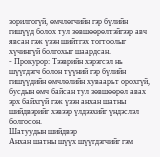зорилгогүй, өмчлөгчийн гэр бүлийн гишүүд болох тул зөвшөөрөлтэйгээр авч явсан гэж үзэн шийтгэх тогтоолыг хүчингүй болгохыг шаардсан.
- Прокурор: Тээврийн хэрэгсэл нь шүүгдэгч болон түүний гэр бүлийн гишүүдийн өмчлөлийн хуваарьт орохгүй, бусдын өмч байсан тул зөвшөөрөл авах эрх байхгүй гэж үзэн анхан шатны шийдвэрийг хэвээр үлдээхийг үндэслэл болгосон.
Шатуудын шийдвэр
Анхан шатны шүүх шүүгдэгчийг гэм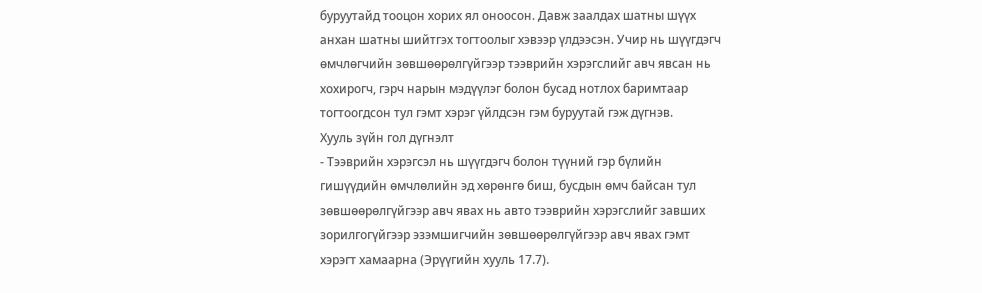буруутайд тооцон хорих ял оноосон. Давж заалдах шатны шүүх анхан шатны шийтгэх тогтоолыг хэвээр үлдээсэн. Учир нь шүүгдэгч өмчлөгчийн зөвшөөрөлгүйгээр тээврийн хэрэгслийг авч явсан нь хохирогч, гэрч нарын мэдүүлэг болон бусад нотлох баримтаар тогтоогдсон тул гэмт хэрэг үйлдсэн гэм буруутай гэж дүгнэв.
Хууль зүйн гол дүгнэлт
- Тээврийн хэрэгсэл нь шүүгдэгч болон түүний гэр бүлийн гишүүдийн өмчлөлийн эд хөрөнгө биш, бусдын өмч байсан тул зөвшөөрөлгүйгээр авч явах нь авто тээврийн хэрэгслийг завших зорилгогүйгээр эзэмшигчийн зөвшөөрөлгүйгээр авч явах гэмт хэрэгт хамаарна (Эрүүгийн хууль 17.7).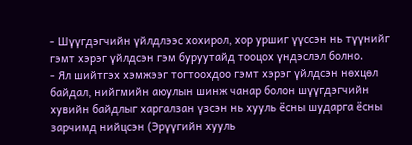- Шүүгдэгчийн үйлдлээс хохирол, хор уршиг үүссэн нь түүнийг гэмт хэрэг үйлдсэн гэм буруутайд тооцох үндэслэл болно.
- Ял шийтгэх хэмжээг тогтоохдоо гэмт хэрэг үйлдсэн нөхцөл байдал, нийгмийн аюулын шинж чанар болон шүүгдэгчийн хувийн байдлыг харгалзан үзсэн нь хууль ёсны шударга ёсны зарчимд нийцсэн (Эрүүгийн хууль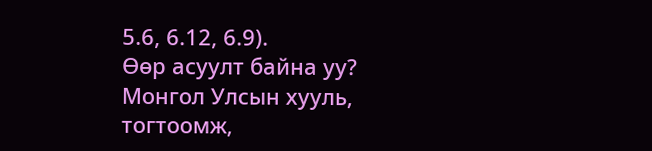5.6, 6.12, 6.9).
Өөр асуулт байна уу?
Монгол Улсын хууль, тогтоомж,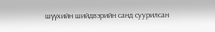шүүхийн шийдвэрийн санд суурилсан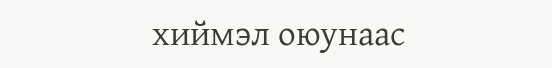хиймэл оюунаас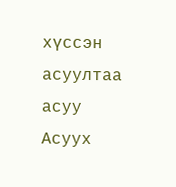хүссэн асуултаа асуу
Асуух